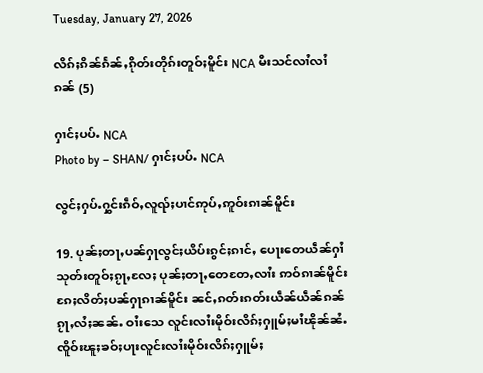Tuesday, January 27, 2026

လိၵ်ႈၵိၼ်ၵႅၼ်ႇၵိုတ်းတိုၵ်းတူဝ်ႈမိူင်း NCA မီးသင်လၢႆလၢႆ ၵၼ် (5)

ႁၢင်ႈပပ်ႉ NCA
Photo by – SHAN/ ႁၢင်ႈပပ်ႉ NCA

လွင်ႈႁပ်ႉႁွင်းၵဵဝ်ႇလူၺ်ႈပၢင်ဢုပ်ႇဢူဝ်းၵၢၼ်မိူင်း

19. ပုၼ်ႈတႃႇပၼ်ႁႃလွင်ႈယိပ်းၵွင်ႈၵၢင်ႇ ပေႃးတေယဵၼ်ႁၢႆသုတ်းတူဝ်ႈၵႂႃႇလႄႈ ပုၼ်ႈတႃႇတေတႄႇလၢႆး ဢဝ်ၵၢၼ်မိူင်း ၵႄႈလိတ်ႈပၼ်ႁႃၵၢၼ်မိူင်း ၼင်ႇၵတ်းၵတ်းယဵၼ်ယဵၼ်ၵၼ်ၵႂႃႇလႆႈၼၼ်ႉ ဝၢႆးသေ လူင်းလၢႆးမိုဝ်းလိၵ်ႈႁူမ်ႈမၢႆၽိုၼ်ၼႆႉ ၸိူဝ်းၽူႈၶဝ်ႈပႃးလူင်းလၢႆးမိုဝ်းလိၵ်ႈႁူမ်ႈ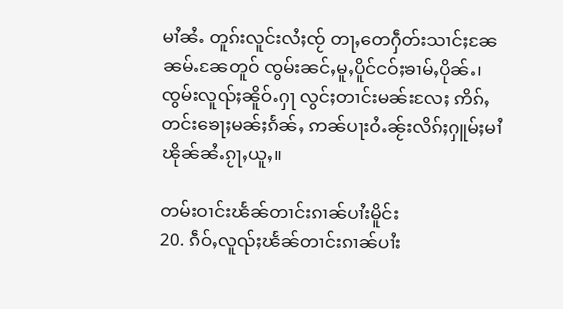မၢႆၼႆႉ တူၵ်းလူင်းလႆႈၸႂ် တႃႇတေႁဵတ်းသၢင်ႈၼႄၼမ်ႉၼႄတူဝ် ၸွမ်းၼင်ႇမူႇပိူင်ငဝ်ႈၶၢမ်ႇပိုၼ်ႉ၊ ၸွမ်းလူၺ်ႈၼိူဝ်ႉႁႃ လွင်ႈတၢင်းမၼ်းလႄႈ ဢိၵ်ႇတင်းၶေႃႈမၼ်ႈၵႅၼ်ႇ ဢၼ်ပႃးဝႆႉၼႂ်းလိၵ်ႈႁူမ်ႈမၢႆၽိုၼ်ၼႆႉၵႂႃႇယူႇ။

တမ်းဝၢင်းၽႅၼ်တၢင်းၵၢၼ်ပၢႆးမိူင်း
20. ၵဵဝ်ႇလူၺ်ႈၽႅၼ်တၢင်းၵၢၼ်ပၢႆး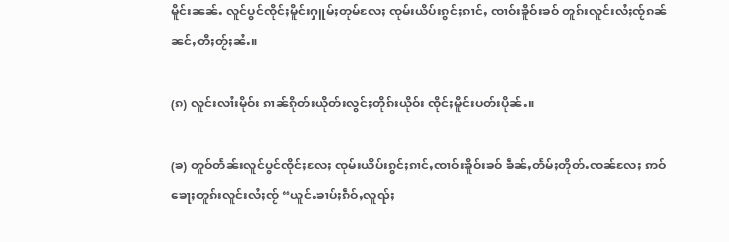မိူင်းၼၼ်ႉ လူင်ပွင်ၸိုင်ႈမိူင်းႁူမ်ႈတုမ်လႄႈ ၸုမ်းယိပ်းၵွင်ႈၵၢင်ႇ ၸၢဝ်းၶိူဝ်းၶဝ် တူၵ်းလူင်းလႆႈၸႂ်ၵၼ်ၼင်ႇတီႈတႂ်ႈၼႆႉ။

(ၵ) လူင်းလၢႆးမိုဝ်း ၵၢၼ်ၵိုတ်းယိုတ်းလွင်ႈတိုၵ်းယိုဝ်း ၸိုင်ႈမိူင်းပတ်းပိုၼ်ႉ။

(ၶ) တူဝ်တႅၼ်းလူင်ပွင်ၸိုင်ႈလႄႈ ၸုမ်းယိပ်းၵွင်ႈၵၢင်ႇၸၢဝ်းၶိူဝ်းၶဝ် ၶဵၼ်ႇတႅမ်ႈတိုတ်ႉၸၼ်လႄႈ ဢဝ်ၶေႃႈတူၵ်းလူင်းလႆႈၸႂ် “ယူင်ႉၶၢပ်ႈၵဵဝ်ႇလူၺ်ႈ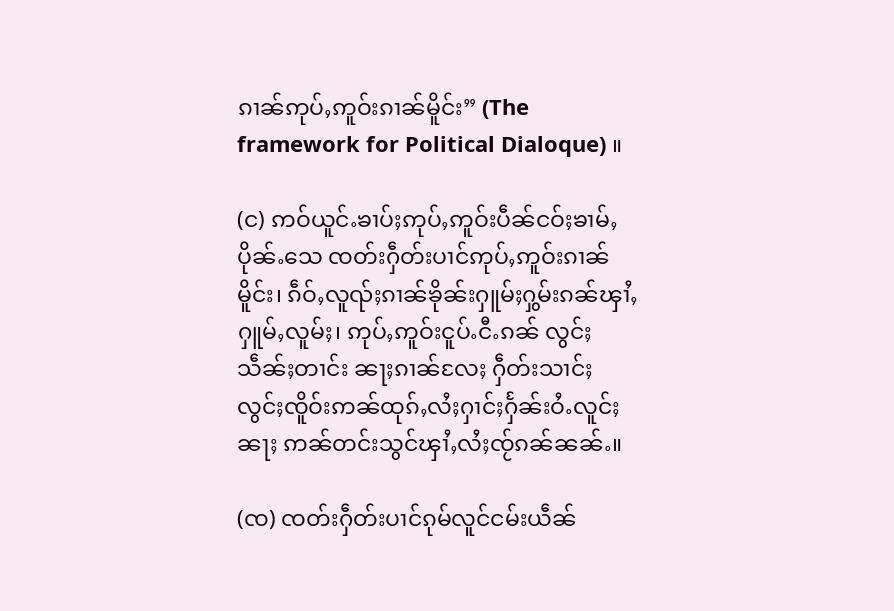ၵၢၼ်ဢုပ်ႇဢူဝ်းၵၢၼ်မိူင်း” (The framework for Political Dialoque) ။

(င) ဢဝ်ယူင်ႉၶၢပ်ႈဢုပ်ႇဢူဝ်းပဵၼ်ငဝ်ႈၶၢမ်ႇပိုၼ်ႉသေ ၸတ်းႁဵတ်းပၢင်ဢုပ်ႇဢူဝ်းၵၢၼ်မိူင်း၊ ၵဵဝ်ႇလူၺ်ႈၵၢၼ်ၶိုၼ်းႁူမ်ႈႁွမ်းၵၼ်ၾၢႆႇႁူမ်ႇလူမ်ႈ၊ ဢုပ်ႇဢူဝ်းငူပ်ႉငီႉၵၼ် လွင်ႈသဵၼ်ႈတၢင်း ၼႃႈၵၢၼ်လႄႈ ႁဵတ်းသၢင်ႈ လွင်ႈၸိူဝ်းဢၼ်ထုၵ်ႇလႆႈႁၢင်ႈႁႅၼ်းဝႆႉလူင်ႈၼႃႈ ဢၼ်တင်းသွင်ၾၢႆႇလႆႈၸႂ်ၵၼ်ၼၼ်ႉ။

(ၸ) ၸတ်းႁဵတ်းပၢင်ၵုမ်လူင်ငမ်းယဵၼ်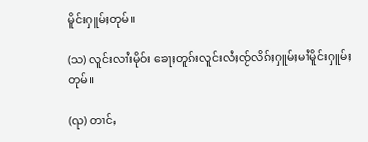မိူင်းႁူမ်ႈတုမ်။

(သ) လူင်းလၢႆးမိုဝ်း ၶေႃႈတူၵ်းလူင်းလႆႈၸႂ်လိၵ်ႈႁူမ်ႈမၢႆမိူင်းႁူမ်ႈတုမ်။

(ၺ) တၢင်ႇ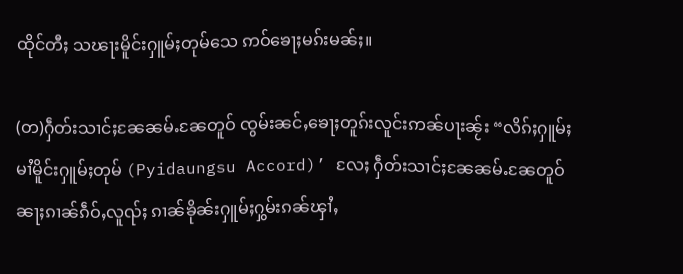ထိုင်တီႈ သၽႃးမိူင်းႁူမ်ႈတုမ်သေ ဢဝ်ၶေႃႈမၵ်းမၼ်ႈ။

(တ)ႁဵတ်းသၢင်ႈၼႄၼမ်ႉၼႄတူဝ် ၸွမ်းၼင်ႇၶေႃႈတူၵ်းလူင်းဢၼ်ပႃးၼႂ်း “လိၵ်ႈႁူမ်ႈမၢႆမိူင်းႁူမ်ႈတုမ် (Pyidaungsu Accord)’ လႄႈ ႁဵတ်းသၢင်ႈၼႄၼမ်ႉၼႄတူဝ် ၼႃႈၵၢၼ်ၵဵဝ်ႇလူၺ်ႈ ၵၢၼ်ၶိုၼ်းႁူမ်ႈႁွမ်းၵၼ်ၾၢႆႇ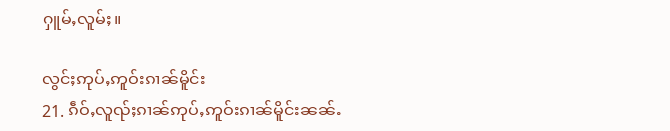ႁူမ်ႇလူမ်ႈ။

လွင်ႈဢုပ်ႇဢူဝ်းၵၢၼ်မိူင်း
21. ၵဵဝ်ႇလူၺ်ႈၵၢၼ်ဢုပ်ႇဢူဝ်းၵၢၼ်မိူင်းၼၼ်ႉ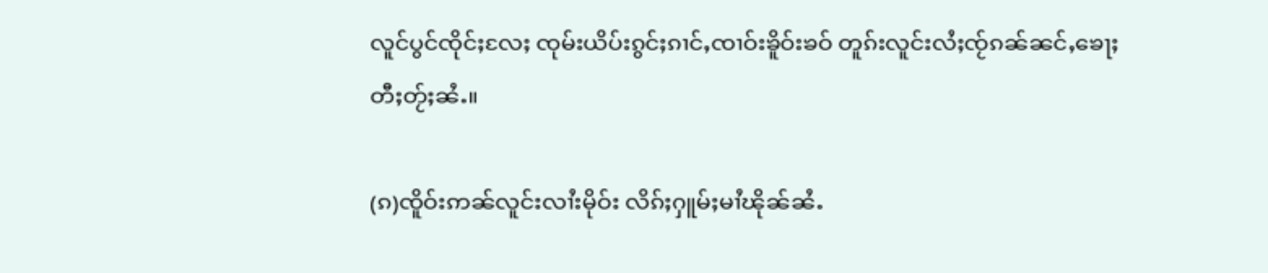လူင်ပွင်ၸိုင်ႈလႄႈ ၸုမ်းယိပ်းၵွင်ႈၵၢင်ႇၸၢဝ်းၶိူဝ်းၶဝ် တူၵ်းလူင်းလႆႈၸႂ်ၵၼ်ၼင်ႇၶေႃႈတီႈတႂ်ႈၼႆႉ။

(ၵ)ၸိူဝ်းဢၼ်လူင်းလၢႆးမိုဝ်း လိၵ်ႈႁူမ်ႈမၢႆၽိုၼ်ၼႆႉ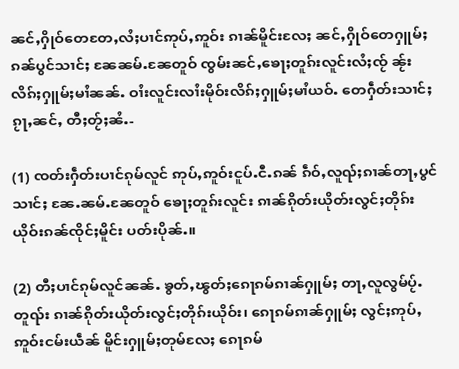ၼင်ႇႁိုဝ်တေတႄႇလႆႈပၢင်ဢုပ်ႇဢူဝ်း ၵၢၼ်မိူင်းလႄႈ ၼင်ႇႁိုဝ်တေႁူမ်ႈၵၼ်ပွင်သၢင်ႈ ၼႄၼမ်ႉၼႄတူဝ် ၸွမ်းၼင်ႇၶေႃႈတူၵ်းလူင်းလႆႈၸႂ် ၼႂ်းလိၵ်ႈႁူမ်ႈမၢႆၼၼ်ႉ ဝၢႆးလူင်းလၢႆးမိုဝ်းလိၵ်ႈႁူမ်ႈမၢႆယဝ်ႉ တေႁဵတ်းသၢင်ႈၵႂႃႇၼင်ႇ တီႈတႂ်ႈၼႆႉ-

(1) ၸတ်းႁဵတ်းပၢင်ၵုမ်လူင် ဢုပ်ႇဢူဝ်းငူပ်ႉငီႉၵၼ် ၵဵဝ်ႇလူၺ်ႈၵၢၼ်တႃႇပွင်သၢင်ႈ ၼႄႉၼမ်ႉၼႄတူဝ် ၶေႃႈတူၵ်းလူင်း ၵၢၼ်ၵိုတ်းယိုတ်းလွင်ႈတိုၵ်းယိုဝ်းၵၼ်ၸိုင်ႈမိူင်း ပတ်းပိုၼ်ႉ။

(2) တီႈပၢင်ၵုမ်လူင်ၼၼ်ႉ ၶွတ်ႇၽွတ်ႈၵေႃၵမ်ၵၢၼ်ႁူမ်ႈ တႃႇလူလွမ်ပႂ်ႉတူၺ်း ၵၢၼ်ၵိုတ်းယိုတ်းလွင်ႈတိုၵ်းယိုဝ်း၊ ၵေႃၵမ်ၵၢၼ်ႁူမ်ႈ လွင်ႈဢုပ်ႇဢူဝ်းငမ်းယဵၼ် မိူင်းႁူမ်ႈတုမ်လႄႈ ၵေႃၵမ်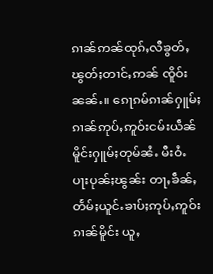ၵၢၼ်ဢၼ်ထုၵ်ႇလီၶွတ်ႇၽွတ်ႈတၢင်ႇဢၼ် ၸိူဝ်းၼၼ်ႉ။ ၵေႃၵမ်ၵၢၼ်ႁူမ်ႈ ၵၢၼ်ဢုပ်ႇဢူဝ်းငမ်းယဵၼ်မိူင်းႁူမ်ႈတုမ်ၼႆႉ မီးဝႆႉပႃးပုၼ်ႈၽွၼ်း တႃႇၶဵၼ်ႇတႅမ်ႈယူင်ႉၶၢပ်ႈဢုပ်ႇဢူဝ်းၵၢၼ်မိူင်း ယူႇ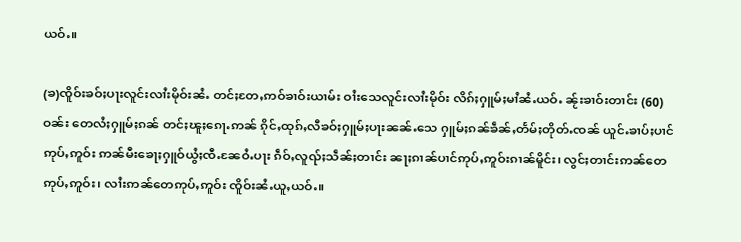ယဝ်ႉ။

(ၶ)ၸိူဝ်းၶဝ်ႈပႃးလူင်းလၢႆးမိုဝ်းၼႆႉ တင်ႈတႄႇဢဝ်ၶၢဝ်းယၢမ်း ဝၢႆးသေလူင်းလၢႆးမိုဝ်း လိၵ်ႈႁူမ်ႈမၢႆၼႆႉယဝ်ႉ ၼႂ်းၶၢဝ်းတၢင်း (60) ဝၼ်း တေလႆႈႁူမ်ႈၵၼ် တင်ႈၽူႈၵေႃႉဢၼ် ၵိုင်ႇထုၵ်ႇလီၶဝ်ႈႁူမ်ႈပႃးၼၼ်ႉသေ ႁူမ်ႈၵၼ်ၶဵၼ်ႇတႅမ်ႈတိုတ်ႉၸၼ် ယူင်ႉၶၢပ်ႈပၢင်ဢုပ်ႇဢူဝ်း ဢၼ်မီးၶေႃႈႁူဝ်ယွႆႈၸီႉၼႄဝႆႉပႃး ၵဵဝ်ႇလူၺ်ႈသဵၼ်ႈတၢင်း ၼႃႈၵၢၼ်ပၢင်ဢုပ်ႇဢူဝ်းၵၢၼ်မိူင်း၊ လွင်ႈတၢင်းဢၼ်တေဢုပ်ႇဢူဝ်း၊ လၢႆးဢၼ်တေဢုပ်ႇဢူဝ်း ၸိူဝ်းၼႆႉယူႇယဝ်ႉ။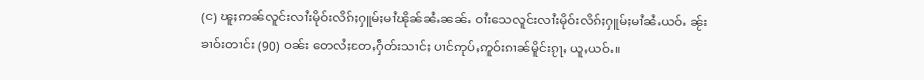(င) ၽူႈဢၼ်လူင်းလၢႆးမိုဝ်းလိၵ်ႈႁူမ်ႈမၢႆၽိုၼ်ၼႆႉၼၼ်ႉ ဝၢႆးသေလူင်းလၢႆးမိုဝ်းလိၵ်ႈႁူမ်ႈမၢႆၼႆႉယဝ်ႉ ၼႂ်းၶၢဝ်းတၢင်း (90) ဝၼ်း တေလႆႈတႄႇႁဵတ်းသၢင်ႈ ပၢင်ဢုပ်ႇဢူဝ်းၵၢၼ်မိူင်းၵႂႃႇ ယူႇယဝ်ႉ။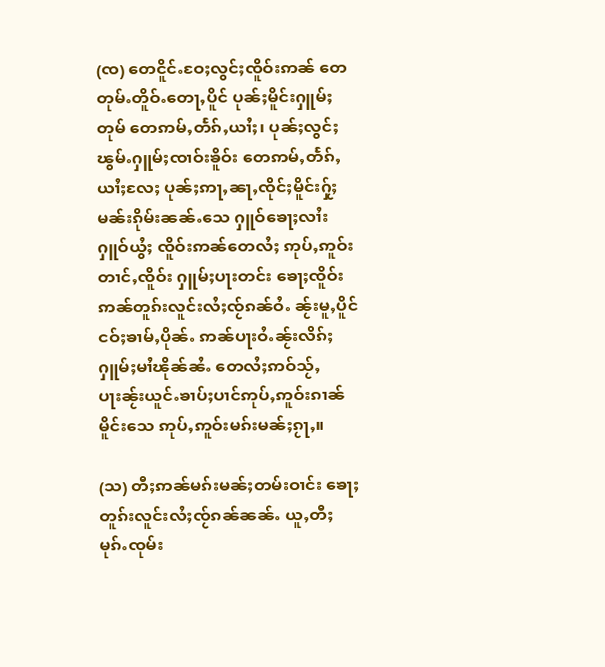(ၸ) တေငိူင်ႉဝႄႈလွင်ႈၸိူဝ်းဢၼ် တေတုမ်ႉတိူဝ်ႉတေႃႇပိူင် ပုၼ်ႈမိူင်းႁူမ်ႈတုမ် တေဢမ်ႇတႅၵ်ႇယၢႆႈ၊ ပုၼ်ႈလွင်ႈၽွမ်ႉႁူမ်ႈၸၢဝ်းၶိူဝ်း တေဢမ်ႇတႅၵ်ႇယၢႆႈလႄႈ ပုၼ်ႈဢႃႇၼႃႇၸိုင်ႈမိူင်းႁႂ်ႈမၼ်းၵိုမ်းၼၼ်ႉသေ ႁူဝ်ၶေႃႈလၢႆးႁူဝ်ယွႆႈ ၸိူဝ်းဢၼ်တေလႆႈ ဢုပ်ႇဢူဝ်းတၢင်ႇၸိူဝ်း ႁူမ်ႈပႃးတင်း ၶေႃႈၸိူဝ်းဢၼ်တူၵ်းလူင်းလႆႈၸႂ်ၵၼ်ဝႆႉ ၼႂ်းမူႇပိူင်ငဝ်ႈၶၢမ်ႇပိုၼ်ႉ ဢၼ်ပႃးဝႆႉၼႂ်းလိၵ်ႈႁူမ်ႈမၢႆၽိုၼ်ၼႆႉ တေလႆႈဢဝ်သႂ်ႇပႃးၼႂ်းယူင်ႉၶၢပ်ႈပၢင်ဢုပ်ႇဢူဝ်းၵၢၼ်မိူင်းသေ ဢုပ်ႇဢူဝ်းမၵ်းမၼ်ႈၵႂႃႇ။

(သ) တီႈဢၼ်မၵ်းမၼ်ႈတမ်းဝၢင်း ၶေႃႈတူၵ်းလူင်းလႆႈၸႂ်ၵၼ်ၼၼ်ႉ ယူႇတီႈမုၵ်ႉၸုမ်း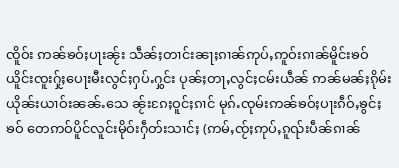ၸိူဝ်း ဢၼ်ၶဝ်ႈပႃးၼႂ်း သဵၼ်ႈတၢင်းၼႃႈၵၢၼ်ဢုပ်ႇဢူဝ်းၵၢၼ်မိူင်းၶဝ် ယိူင်းၸူးႁႂ်ႈပေႃးမီးလွင်ႈႁပ်ႉႁွင်း ပုၼ်ႈတႃႇလွင်ႈငမ်းယဵၼ် ဢၼ်မၼ်ႈၵိုမ်းယိုၼ်းယၢဝ်းၼၼ်ႉသေ ၼႂ်းၵႄႈဝူင်ႈၵၢင် မုၵ်ႉၸုမ်းဢၼ်ၶဝ်ႈပႃးၵဵဝ်ႇၶွင်ႈၶဝ် တေဢဝ်ပိူင်လူင်းမိုဝ်းႁဵတ်းသၢင်ႈ (ဢမ်ႇၸႂ်ႈဢုပ်ႇၵူၺ်းပဵၼ်ၵၢၼ်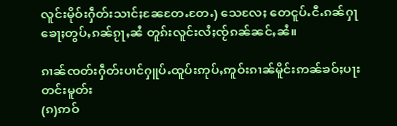လူင်းမိုဝ်းႁဵတ်းသၢင်ႈၼႄတႄႉတႄႉ) သေလႄႈ တေငူပ်ႉငီႉၵၼ်ႁႃ ၶေႃႈတွပ်ႇၵၼ်ၵႂႃႇၼႆ တူၵ်းလူင်းလႆႈၸႂ်ၵၼ်ၼင်ႇၼႆ။

ၵၢၼ်ၸတ်းႁဵတ်းပၢင်ႁူပ်ႉထူပ်းဢုပ်ႇဢူဝ်းၵၢၼ်မိူင်းဢၼ်ၶဝ်ႈပႃးတင်းမူတ်း
(ၵ)ဢဝ်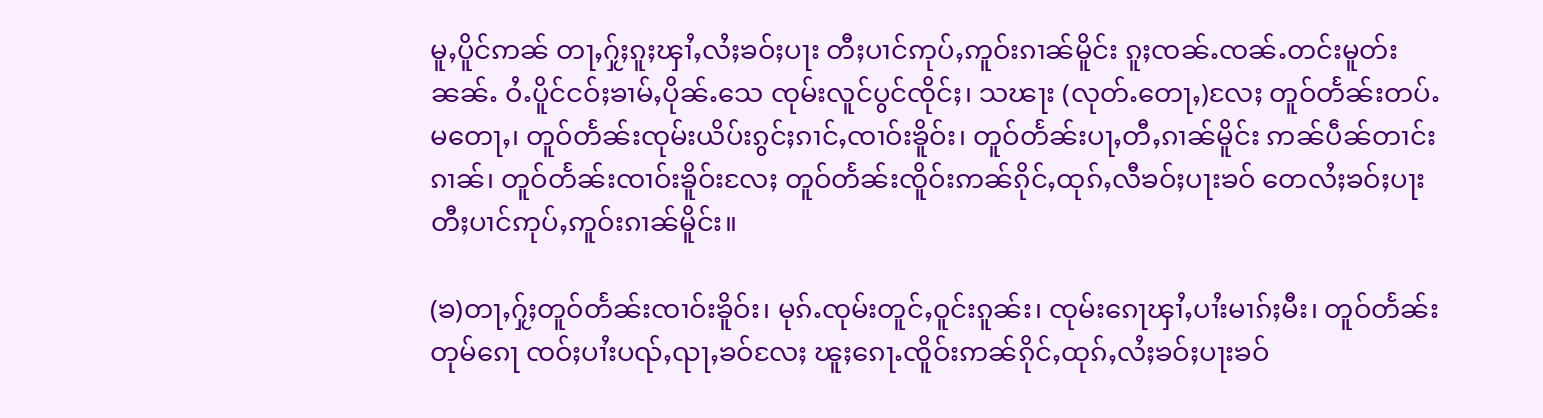မူႇပိူင်ဢၼ် တႃႇႁႂ်ႈၵူႈၾၢႆႇလႆႈၶဝ်ႈပႃး တီႈပၢင်ဢုပ်ႇဢူဝ်းၵၢၼ်မိူင်း ၵူႈၸၼ်ႉၸၼ်ႉတင်းမူတ်းၼၼ်ႉ ဝႆႉပိူင်ငဝ်ႈၶၢမ်ႇပိုၼ်ႉသေ ၸုမ်းလူင်ပွင်ၸိုင်ႈ၊ သၽႃး (လုတ်ႉတေႃႇ)လႄႈ တူဝ်တႅၼ်းတပ်ႉမတေႃႇ၊ တူဝ်တႅၼ်းၸုမ်းယိပ်းၵွင်ႈၵၢင်ႇၸၢဝ်းၶိူဝ်း၊ တူဝ်တႅၼ်းပႃႇတီႇၵၢၼ်မိူင်း ဢၼ်ပဵၼ်တၢင်းၵၢၼ်၊ တူဝ်တႅၼ်းၸၢဝ်းၶိူဝ်းလႄႈ တူဝ်တႅၼ်းၸိူဝ်းဢၼ်ၵိုင်ႇထုၵ်ႇလီၶဝ်ႈပႃးၶဝ် တေလႆႈၶဝ်ႈပႃး တီႈပၢင်ဢုပ်ႇဢူဝ်းၵၢၼ်မိူင်း။

(ၶ)တႃႇႁႂ်ႈတူဝ်တႅၼ်းၸၢဝ်းၶိူဝ်း၊ မုၵ်ႉၸုမ်းတူင်ႇဝူင်းၵူၼ်း၊ ၸုမ်းၵေႃၾၢႆႇပၢႆးမၢၵ်ႈမီး၊ တူဝ်တႅၼ်းတုမ်ၵေႃ ၸဝ်ႈပၢႆးပၺ်ႇၺႃႇၶဝ်လႄႈ ၽူႈၵေႃႉၸိူဝ်းဢၼ်ၵိုင်ႇထုၵ်ႇလႆႈၶဝ်ႈပႃးၶဝ်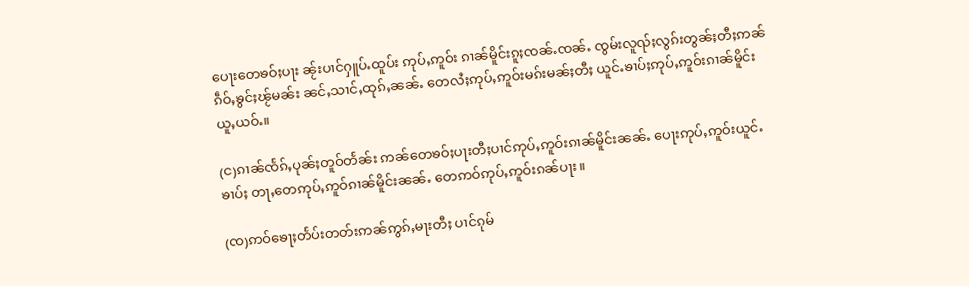ပေႃးတေၶဝ်ႈပႃး ၼႂ်းပၢင်ႁူပ်ႉထူပ်း ဢုပ်ႇဢူဝ်း ၵၢၼ်မိူင်းၵူႈၸၼ်ႉၸၼ်ႉ ၸွမ်းလူၺ်ႈလွၵ်းတွၼ်ႈတီႈဢၼ်ၵဵဝ်ႇၶွင်ႈၽႂ်မၼ်း ၼင်ႇသၢင်ႇထုၵ်ႇၼၼ်ႉ တေလႆႈဢုပ်ႇဢူဝ်းမၵ်းမၼ်ႈတီႈ ယူင်ႉၶၢပ်ႈဢုပ်ႇဢူဝ်းၵၢၼ်မိူင်းယူႇယဝ်ႉ။

(င)ၵၢၼ်ၸႅၵ်ႇပုၼ်ႈတူဝ်တႅၼ်း ဢၼ်တေၶဝ်ႈပႃးတီႈပၢင်ဢုပ်ႇဢူဝ်းၵၢၼ်မိူင်းၼၼ်ႉ ပေႃးဢုပ်ႇဢူဝ်းယူင်ႉၶၢပ်ႈ တႃႇတေဢုပ်ႇဢူဝ်ၵၢၼ်မိူင်းၼၼ်ႉ တေဢဝ်ဢုပ်ႇဢူဝ်းၵၼ်ပႃး။

(ၸ)ဢဝ်ၶေႃႈတႅပ်းတတ်းဢၼ်ဢွၵ်ႇမႃးတီႈ ပၢင်ၵုမ်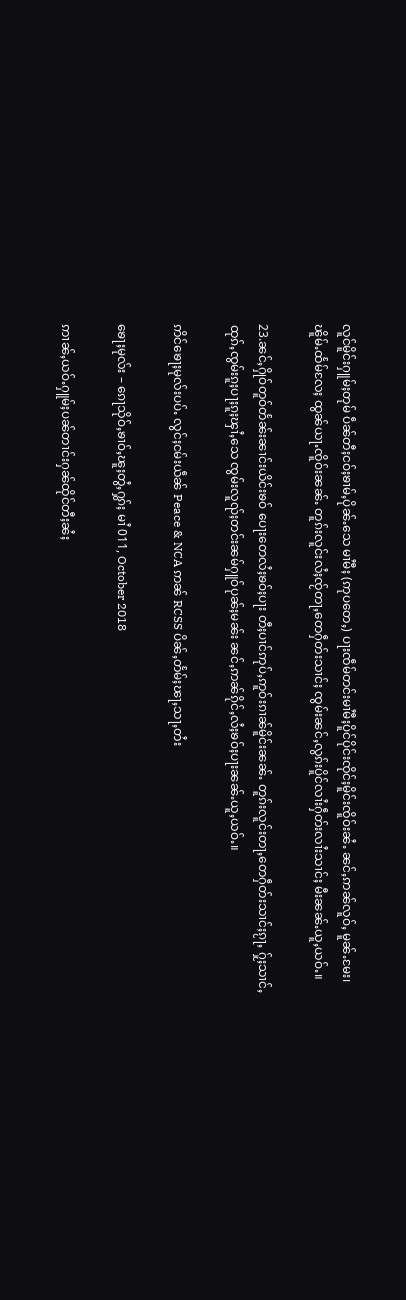လူင်မိူင်းႁူမ်ႈတုမ် ပဵၼ်တီႈငဝ်ႈၶၢမ်ႇပိုၼ်ႉသေ မၢႆမီႈ (ဢုပတေႇ) ပႃးၸဵမ်တင်းမၢႆမီႈပိူင်ပိုင်းၸိုင်ႈမိူင်းၸိူဝ်းၼႆႉ ၼင်ႇဢၼ်လူဝ်ႇ မူၼ်ႉမႄး၊ ၽိူမ်ႉထႅမ်လႄႈ ထွၼ်ယႃႉၸိူဝ်းၼၼ်ႉ တူၵ်းလူင်းလႆႈၸႂ်တႃႇတေႁဵတ်းသၢင်ႈ ၸွမ်းၼင်ႇလွၵ်းပိူင်လၢႆးႁဵတ်းလၢႆးသၢင်ႈ မီးၼၼ်ႉယူႇယဝ်ႉ။

23.ၼင်ႇႁိုဝ်တူဝ်တႅၼ်းၼၢင်းယိင်းၶဝ် ပေႃးတေလႆႈၶဝ်ႈပႃး တီႈပၢင်ဢုပ်ႇဢူဝ်းၵၢၼ်မိူင်းၼၼ်ႉ တူၵ်းလူင်းတႃႇတေႁဵတ်းသၢင်ႈၵႂႃႇ ႁႂ်ႈသၢင်ႇထုၵ်ႇၸွမ်းၵူႈပႃႈၵူႈၾၢႆႇသေ ၸွမ်းလူၺ်ႈတင်းၼမ်ႁူဝ်ပုၼ်ႈမၼ်း ၼင်ႇဢၼ်ၵိုင်ႇလႆႈၶဝ်ႈပႃးၼၼ်ႉယူႇယဝ်ႉ။

ဢိင်ၶေႃႈမုလ်းပပ်ႉ လွင်ႈငမ်းယဵၼ် Peace & NCA ဢၼ် RCSS ပိၼ်ႇတႅမ်ႈၽႃႇသႃႇတႆး

ၶေႃႈမုလ်း – ၵေႃသိုဝ်ႇၶၢဝ်ႇၽူႈတွႆႇႁွၵ်ႈ မၢႆ 011, October 2018

ဢၢၼ်ႇယဝ်ႉႁူမ်ႈပၼ်တၢင်းႁၼ်ထိုင်တီႈၼႆႈ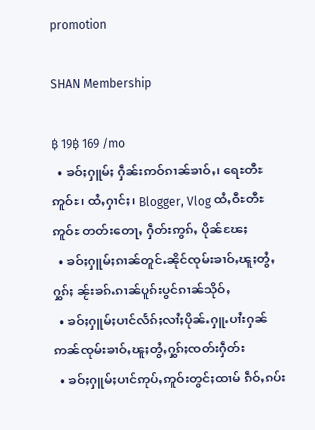promotion

SHAN Membership

฿ 19฿ 169 /mo
  • ၶဝ်ႈႁူမ်ႈ ႁဵၼ်းဢဝ်ၵၢၼ်ၶၢဝ်ႇ၊ ရေႊတီႊဢူဝ်ႊ၊ ထႆႇႁၢင်ႈ၊ Blogger, Vlog ထႆႇဝီႊတီႊဢူဝ်ႊ တတ်းတေႃႇ ႁဵတ်းဢွၵ်ႇ ပိုၼ်ၽႄႈ
  • ၶဝ်ႈႁူမ်ႈၵၢၼ်တူင်ႉၼိုင်ၸုမ်းၶၢဝ်ႇၽူႈတွႆႇႁွၵ်ႈ ၼႂ်းၶၵ်ႉၵၢၼ်ပူၵ်းပွင်ၵၢၼ်သိုဝ်ႇ
  • ၶဝ်ႈႁူမ်ႈပၢင်လႅၵ်ႈလၢႆႈပိုၼ်ႉႁူႉပၢႆးႁၼ် ဢၼ်ၸုမ်းၶၢဝ်ႇၽူႈတွႆႇႁွၵ်ႈၸတ်းႁဵတ်း
  • ၶဝ်ႈႁူမ်ႈပၢင်ဢုပ်ႇဢူဝ်းတွင်ႈထၢမ် ၵဵဝ်ႇၵပ်း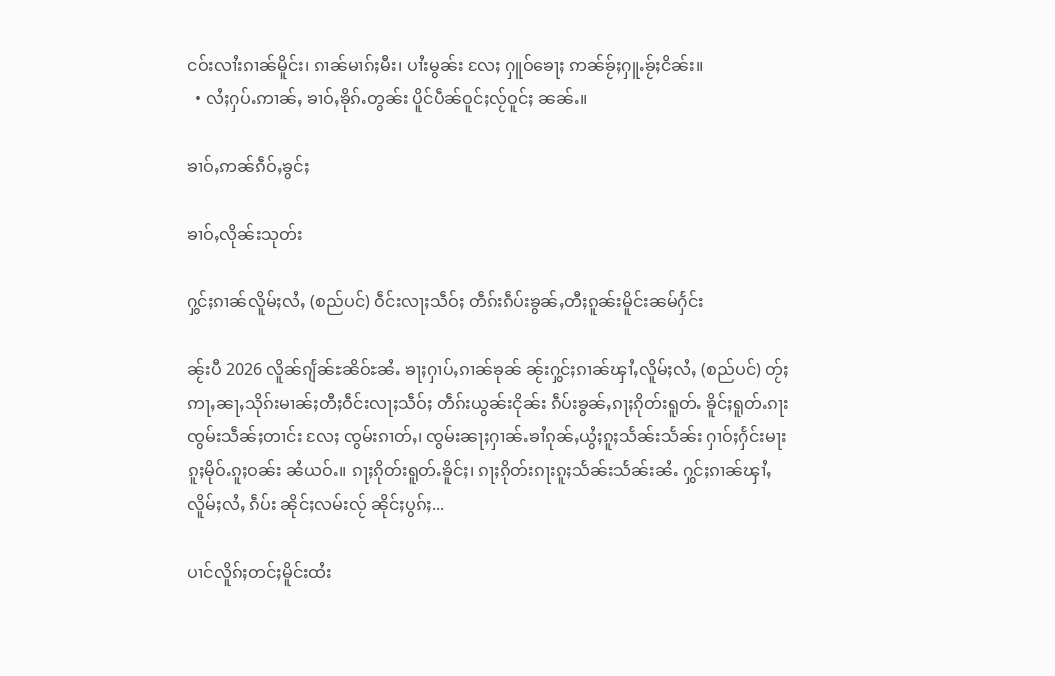ငဝ်းလၢႆးၵၢၼ်မိူင်း၊ ၵၢၼ်မၢၵ်ႈမီး၊ ပၢႆးမွၼ်း လႄႈ ႁူဝ်ၶေႃႈ ဢၼ်ၶႂ်ႈႁူႉၶႂ်ႈငိၼ်း။
  • လႆႈႁပ်ႉဢၢၼ်ႇ ၶၢဝ်ႇၶိုၵ်ႉတွၼ်း ပိူင်ပဵၼ်ဝူင်ႈလႂ်ဝူင်ႈ ၼၼ်ႉ။

ၶၢဝ်ႇဢၼ်ၵဵဝ်ႇၶွင်ႈ

ၶၢဝ်ႇလိုၼ်းသုတ်း

ႁွင်ႈၵၢၼ်လိူမ်ႈလႆႇ (စည်ပင်) ဝဵင်းလႃႈသဵဝ်ႈ တဵၵ်းၵဵပ်းၶွၼ်ႇတီႈၵူၼ်းမိူင်းၼမ်ႁႅင်း

ၼႂ်းပီ 2026 လိူၼ်ၵျႅၼ်ႊၼိဝ်ႊၼႆႉ ၶႃႈႁၢပ်ႇၵၢၼ်ၶုၼ် ၼႂ်းႁွင်ႈၵၢၼ်ၾၢႆႇလိူမ်ႈလႆႇ (စည်ပင်) တႂ်ႈ ဢႃႇၼႃႇသိုၵ်းမၢၼ်ႈတီႈဝဵင်းလႃႈသဵဝ်ႈ တဵၵ်းယွၼ်းငိုၼ်း ၵဵပ်းၶွၼ်ႇၵႃႈၵိုတ်းရူတ်ႉ ၶိူင်ႈရူတ်ႉၵႃး ၸွမ်းသဵၼ်ႈတၢင်း လႄႈ ၸွမ်းၵၢတ်ႇ၊ ၸွမ်းၼႃႈႁၢၼ်ႉၶၢႆၵုၼ်ႇယွႆႈၵူႈသႅၼ်းသႅၼ်း ႁၢဝ်ႈႁႅင်းမႃးၵူႈမိုဝ်ႉၵူႈဝၼ်း ၼႆယဝ်ႉ။ ၵႃႈၵိုတ်းရူတ်ႉၶိူင်ႈ၊ ၵႃႈၵိုတ်းၵႃးၵူႈသႅၼ်းသႅၼ်းၼႆႉ ႁွင်ႈၵၢၼ်ၾၢႆႇလိူမ်ႈလႆႇ ၵဵပ်း ၼိုင်ႈလမ်းလႂ် ၼိုင်ႈပွၵ်ႈ...

ပၢင်လိူၵ်ႈတင်ႈမိူင်းထႆး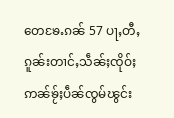တေၶႄႉၵၼ် 57 ပႃႇတီႇ ၵူၼ်းတၢင်ႇသဵၼ်ႈၸိုဝ်ႈ ဢၼ်ၶႂ်ႈပဵၼ်ၸွမ်ၽွင်း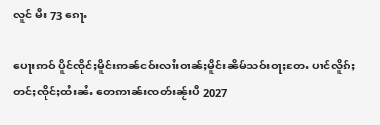လူင် မီး 73 ၵေႃႉ

ပေႃးဢဝ် ပိူင်ၸိုင်ႈမိူင်းဢၼ်ငဝ်းလၢႆးဝၢၼ်ႈမိူင်းၼိမ်သဝ်းဝႃႈတႄႉ ပၢင်လိူၵ်ႈတင်ႈၸိုင်ႈထႆးၼႆႉ တေဢၢၼ်းၸတ်းၼႂ်းပီ 2027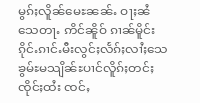မွၵ်ႈလိူၼ်မေႊၼၼ်ႉ ဝႃႈၼႆသေတႃႉ ဢိင်ၼိူဝ် ၵၢၼ်မိူင်းၵိုင်ႉၵၢင်ႉမီးလွင်ႈလႅၵ်ႈလၢႆႈသေ ၶွမ်ႊမသျိၼ်ႊပၢင်လိူၵ်ႈတင်ႈၸိုင်ႈထႆး ၸင်ႇ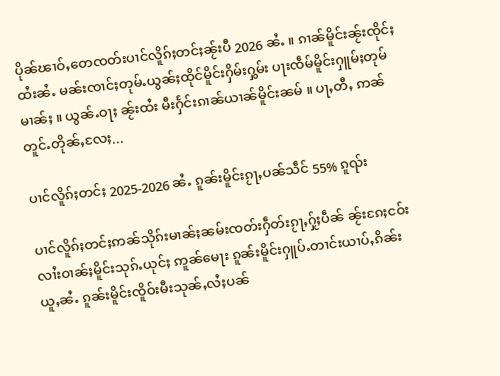ပိုၼ်ၽၢဝ်ႇတေၸတ်းပၢင်လိူၵ်ႈတင်ႈၼႂ်းပီ 2026 ၼႆႉ ။ ၵၢၼ်မိူင်းၼႂ်းၸိုင်ႈထႆးၼႆႉ မၼ်းၸၢင်ႈတုမ်ႉယွၼ်ႈထိုင်မိူင်းႁိမ်းႁွမ်း ပႃးၸဵမ်မိူင်းႁူမ်ႈတုမ်မၢၼ်ႈ ။ ယွၼ်ႉဝႃႈ ၼႂ်းထႆး မီးႁႅင်းၵၢၼ်ယၢၼ်မိူင်းၼမ် ။ ပႃႇတီႇ ဢၼ် တူင်ႉတိုၼ်ႇလႄႈ...

ပၢင်လိူၵ်ႈတင်ႈ 2025-2026 ၼႆႉ ၵူၼ်းမိူင်းၵႂႃႇပၼ်သဵင် 55% ၵူၺ်း

ပၢင်လိူၵ်ႈတင်ႈဢၼ်သိုၵ်းမၢၼ်ႈၼမ်းၸတ်းႁဵတ်းၵႂႃႇႁႂ်ႈပဵၼ် ၼႂ်းၵႄႈငဝ်းလၢႆးဝၢၼ်ႈမိူင်းသုၵ်ႉယုင်ႈ ဢူၼ်မေႃး ၵူၼ်းမိူင်းႁူပ်ႉတၢင်းယၢပ်ႇၵိၼ်းယူႇၼႆႉ ၵူၼ်းမိူင်းၸိူဝ်းမီးသုၼ်ႇလႆႈပၼ်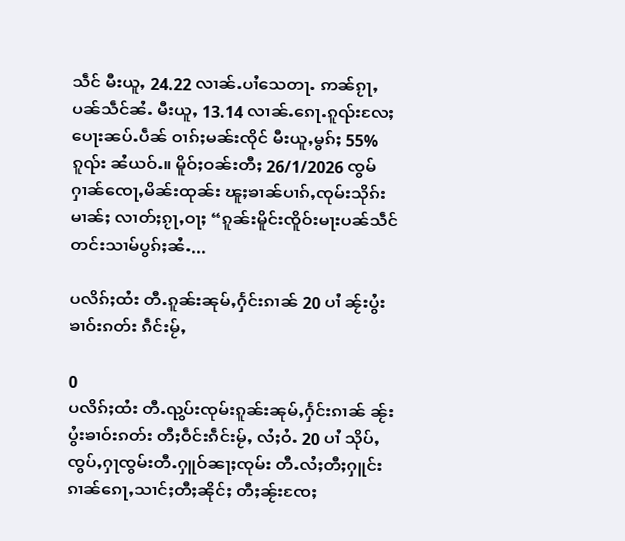သဵင် မီးယူႇ 24.22 လၢၼ်ႉပၢႆသေတႃႉ ဢၼ်ၵႂႃႇပၼ်သဵင်ၼႆႉ မီးယူႇ 13.14 လၢၼ်ႉၵေႃႉၵူၺ်းလႄႈ ပေႃးၼပ်ႉပဵၼ် ဝၢၵ်ႈမၼ်းၸိုင် မီးယူႇမွၵ်ႈ 55% ၵူၺ်း ၼႆယဝ်ႉ။ မိူဝ်ႈဝၼ်းတီႈ 26/1/2026 ၸွမ်ႁၢၼ်ၸေႃႇမိၼ်းထုၼ်း ၽူႈၶၢၼ်ပၢၵ်ႇၸုမ်းသိုၵ်းမၢၼ်ႈ လၢတ်ႈၵႂႃႇဝႃႈ “ၵူၼ်းမိူင်းၸိူဝ်းမႃးပၼ်သဵင် တင်းသၢမ်ပွၵ်ႈၼႆႉ...

ပလိၵ်ႈထႆး တီႉၵူၼ်းၼုမ်ႇႁႅင်းၵၢၼ် 20 ပၢႆ ၼႂ်းပွႆးၶၢဝ်းၵတ်း ၵဵင်းမႂ်ႇ

0
ပလိၵ်ႈထႆး တီႉၺွပ်းၸုမ်းၵူၼ်းၼုမ်ႇႁႅင်းၵၢၼ် ၼႂ်းပွႆးၶၢဝ်းၵတ်း တီႈဝဵင်းၵဵင်းမႂ်ႇ လႆႈဝႆႉ 20 ပၢႆ သိုပ်ႇၸွပ်ႇႁႃၸွမ်းတီႉႁူဝ်ၼႃႈၸုမ်း တီႉလႆႈတီႈႁူင်းၵၢၼ်ၵေႃႇသၢင်ႈတီႈၼိုင်ႈ တီႈၼႂ်းၸႄႈ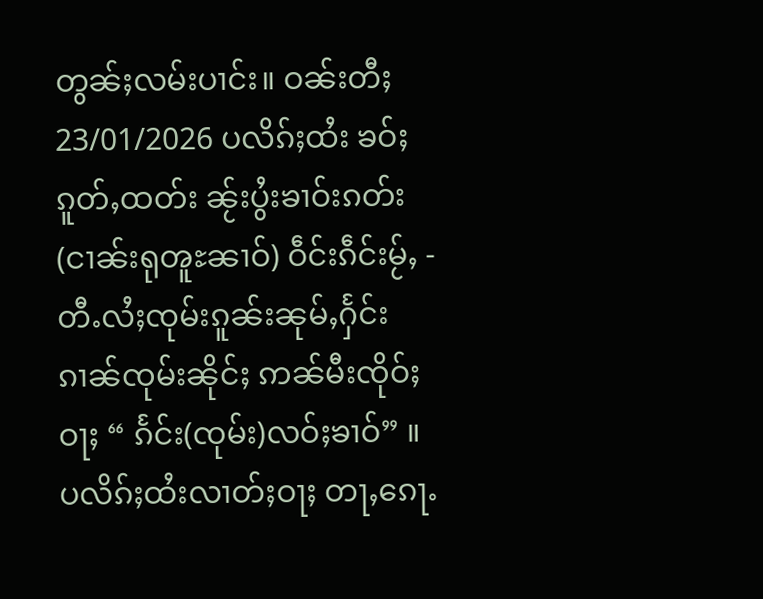တွၼ်ႈလမ်းပၢင်း။ ဝၼ်းတီႈ 23/01/2026 ပလိၵ်ႈထႆး ၶဝ်ႈၵူတ်ႇထတ်း ၼႂ်းပွႆးၶၢဝ်းၵတ်း(ငၢၼ်းရုၻူႊၼၢဝ်) ဝဵင်းၵဵင်းမႂ်ႇ - တီႉလႆႈၸုမ်းၵူၼ်းၼုမ်ႇႁႅင်းၵၢၼ်ၸုမ်းၼိုင်ႈ ဢၼ်မီးၸိုဝ်ႈဝႃႈ “ ၵႅင်း(ၸုမ်း)လဝ်ႈၶၢဝ်” ။ ပလိၵ်ႈထႆးလၢတ်ႈဝႃႈ တႃႇၵေႃႉ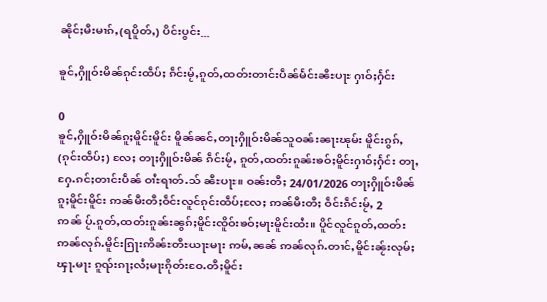ၼိုင်ႈမီးမၢၵ်ႇ(ရပိူတ်ႇ) ပိင်းပွင်း...

ၶူင်ႇႁိူဝ်းမိၼ်ၵုင်းထဵပ်ႈ ၵဵင်းမႂ်ႇၵူတ်ႇထတ်းတၢင်းပဵၼ်မႅင်းၼီႊပႃႊ ႁၢဝ်ႈႁႅင်း

0
ၶူင်ႇႁိူဝ်းမိၼ်ၵူႈမိူင်းမိူင်း မိူၼ်ၼင်ႇတႃႈႁိူဝ်းမိၼ်သူဝၼ်းၼႃးၽုမ်း မိူင်းၵွၵ်ႇ(ၵုင်းထဵပ်ႈ) လႄႈ တႃႈႁိူဝ်းမိၼ် ၵဵင်းမႂ်ႇ ၵူတ်ႇထတ်းၵူၼ်းၶဝ်ႈမိူင်းႁၢဝ်ႈႁႅင်း တႃႇႁႄႉၵင်ႈတၢင်းပဵၼ် ဝၢႆႊရၢတ်ႉသ် ၼီႊပႃႊ။ ဝၼ်းတီႈ 24/01/2026 တႃႈႁိူဝ်းမိၼ် ၵူႈမိူင်းမိူင်း ဢၼ်မီးတီႈဝဵင်းလူင်ၵုင်းထဵပ်ႈလႄႈ ဢၼ်မီးတီႈ ဝဵင်းၵဵင်းမႂ်ႇ 2 ဢၼ် ပႂ်ႉၵူတ်ႇထတ်းၵူၼ်းၼွၵ်ႈမိူင်းၸိူဝ်းၶဝ်ႈမႃးမိူင်းထႆး။ ပိူင်လူင်ၵူတ်ႇထတ်း ဢၼ်လုၵ်ႉမိူင်းၵြႃးဢိၼ်ႊတီႊယႃႊမႃး ဢမ်ႇၼၼ် ဢၼ်လုၵ်ႉတၢင်ႇမိူင်းၼႂ်းလုမ်ႈၾႃႉမႃး ၵူၺ်းၵႃႈလႆႈမႃးၵိုတ်းဝႄႉတီႈမိူင်း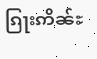ၵြႃးဢိၼ်ႊ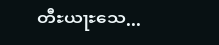တီႊယႃႊသေ...